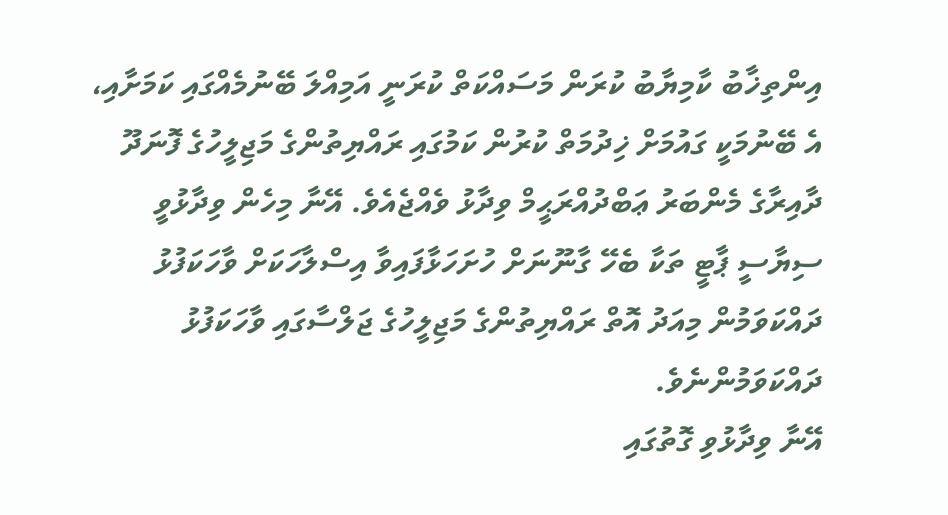އިންތިޚާބު ކާމިޔާބު ކުރަން މަސައްކަތް ކުރަނީ އަމިއްލަ ބޭނުމެއްގައި ކަމަށާއި، އެ ބޭނުމަކީ ގައުމަށް ޚިދުމަތް ކުރުން ކަމުގައި ރައްޔިތުންގެ މަޖިލީހުގެ ފޮނަދޫ ދާއިރާގެ މެންބަރު ޢަބްދުއްރަޙީމް ވިދާޅު ވެއްޖެއެވެ. އޭނާ މިހެން ވިދާޅުވީ ސިޔާސީ ޕާޓީ ތަކާ ބެހޭ ގާނޫނަށް ހުށަހަޅާފައިވާ އިސްލާހަކަށް ވާހަކަފުޅު ދައްކަވަމުން މިއަދު އޮތް ރައްޔިތުންގެ މަޖިލީހުގެ ޖަލްސާގައި ވާހަކަފުޅު ދައްކަވަމުންނެވެ.
އޭނާ ވިދާޅުވި ގޮތުގައި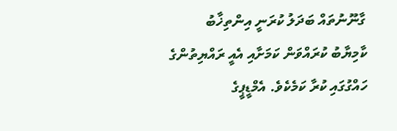ގާނޫނުތައް ބަދަލު ކުރަނީ އިންތިޚާބު ކާމިޔާބު ކުރައްވަން ކަމަށާއި އެއީ ރައްޔިތުންގެ ހައްގުގައި ކުރާ ކަމެކެވެ. އެމްޑީޕީގެ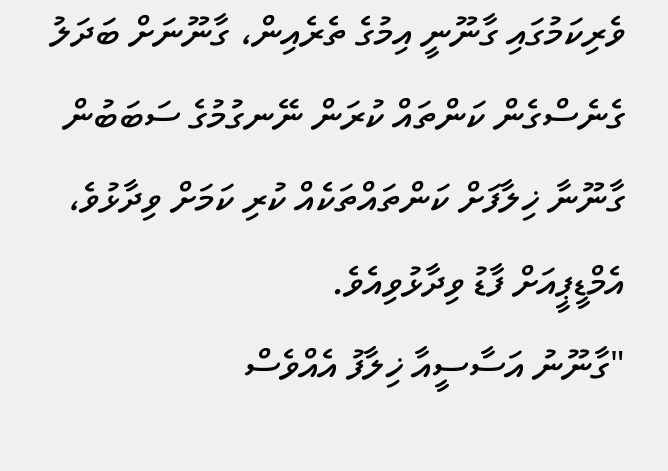ވެރިކަމުގައި ގާނޫނީ އިމުގެ ތެރެއިން، ގާނޫނަށް ބަދަލު ގެނެސްގެން ކަންތައް ކުރަން ނޭނގުމުގެ ސަބަބުން ގާނޫނާ ޚިލާފަށް ކަންތައްތަކެއް ކުރި ކަމަށް ވިދާޅުވެ، އެމްޑީޕީއަށް ފާޑު ވިދާޅުވިއެވެ.
"ގާނޫނު އަސާސީއާ ޚިލާފު އެއްވެސް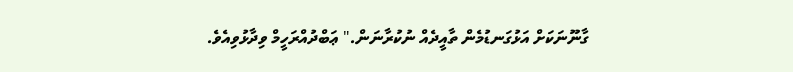ގާނޫނަކަށް އަޅުގަނޑުމެން ތާއީދެއް ނުކުރާނަން." ޢަބްދުއްރަހީމް ވިދާޅުވިއެވެ.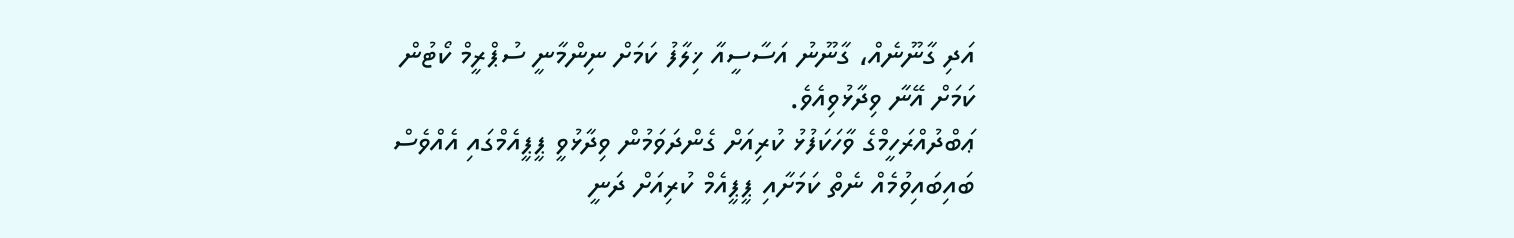އަދި ގާނޫނެއް، ގާނޫނު އަސާސީއާ ޚިލާފު ކަމަށް ނިންމާނީ ސުޕްރީމް ކޯޓުން ކަމަށް އޭނާ ވިދާޅުވިއެވެ.
ޢަބްދުއްރަހީމްގެ ވާހަކަފުޅު ކުރިއަށް ގެންދަވަމުން ވިދާޅުވީ ޕީޕީއެމްގައި އެއްވެސް ބައިބައިވުމެއް ނެތް ކަމަށާއި ޕީޕީއެމް ކުރިއަށް ދަނީ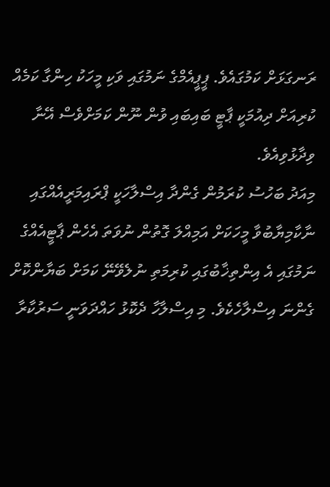ރަނގަޅަށް ކަމުގައެވެ. ޕީޕީއެމްގެ ނަމުގައި ވަކި މީހަކު ހިންގާ ކަމެއް ކުރިއަށް ދިއުމަކީ ޕާޓީ ބައިބައި ވުން ނޫން ކަމަށްވެސް އޭނާ ވިދާޅުވިއެވެ.
މިއަދު ބަހުސު ކުރަމުން ގެންދާ އިސްލާހަކީ ޕްރައިމަރީއެއްގައި ނާކާމިޔާބުވާ މީހަކަށް އަމިއްލަ ގޮތުން ނުވަތަ އެހެން ޕާޓީއެއްގެ ނަމުގައި އެ އިންތިޚާބުގައި ކުރިމަތި ނުލެވޭނޭ ކަމަށް ބަޔާންކޮށް ގެންނަ އިސްލާހެކެވެ. މި އިސްލާހާ ދެކޮޅު ހައްދަވަނީ ސަރުކާރާ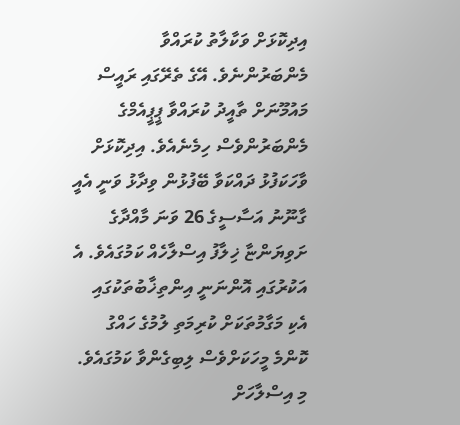އިދިކޮޅަށް ވަކާލާތު ކުރައްވާ މެންބަރުންނެވެ. އޭގެ ތެރޭގައި ރައީސް މައުމޫނަށް ތާއީދު ކުރައްވާ ޕީޕީއެމްގެ މެންބަރުންވެސް ހިމެނެއެވެ. އިދިކޮޅަށް ވާހަކަފުޅު ދައްކަވާ ބޭފުޅުން ވިދާޅު ވަނީ އެއީ ގާނޫނު އަސާސީގެ 26 ވަނަ މާއްދާގެ ށަވިޔަންޏާ ޚިލާފު އިސްލާހެއް ކަމުގައެވެ. އެ އަކުރުގައި އޮންނަނީ އިންތިޚާބުތަކުގައި އެކި މަގާމުތަކަށް ކުރިމަތި ލުމުގެ ހައްގު ކޮންމެ މީހަކަށްވެސް ލިބިގެންވާ ކަމުގައެވެ.
މި އިސްލާހަށް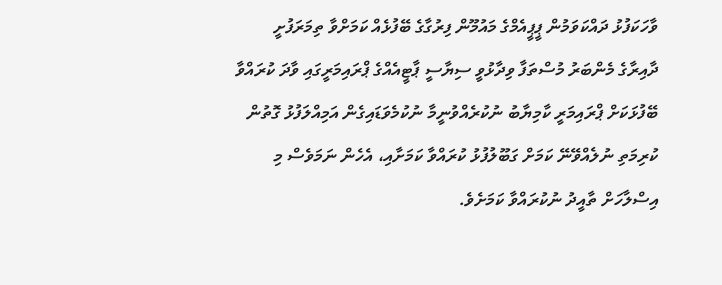ވާހަކަފުޅު ދައްކަވަމުން ޕީޕީއެމްގެ މައުމޫން ފިރުގާގެ ބޭފުޅެއް ކަމަށްވާ ތިމަރަފުށީ ދާއިރާގެ މެންބަރު މުސްތަފާ ވިދާޅުވީ ސިޔާސީ ޕާޓީއެއްގެ ޕްރައިމަރީގައި ވާދަ ކުރައްވާ ބޭފުޅަކަށް ޕްރައިމަރީ ކާމިޔާބު ނުކުރެއްވުނީމާ ނުކުމެވަޑައިގެން އަމިއްލަފުޅު ގޮތުން ކުރިމަތި ނުލެއްވޭނޭ ކަމަށް ގަބޫލުފުޅު ކުރައްވާ ކަމަށާއި، އެހެން ނަމަވެސް މި އިސްލާހަށް ތާއީދު ނުކުރައްވާ ކަމަށެވެ.